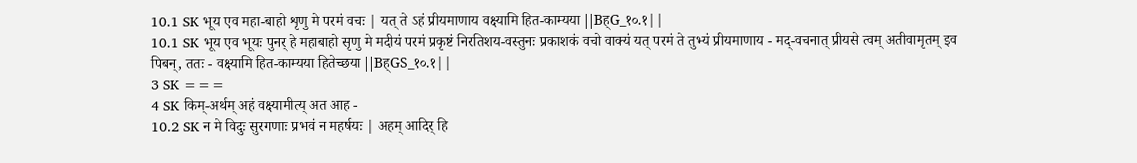10.1 SK भूय एव महा-बाहो शृणु मे परमं वचः | यत् ते ऽहं प्रीयमाणाय वक्ष्यामि हित-काम्यया ||Bह्G_१०.१||
10.1 SK भूय एव भूयः पुनर् हे महाबाहो सृणु मे मदीयं परमं प्रकृष्टं निरतिशय-वस्तुनः प्रकाशकं वचो वाक्यं यत् परमं ते तुभ्यं प्रीयमाणाय - मद्-वचनात् प्रीयसे त्वम् अतीवामृतम् इव पिबन्, ततः - वक्ष्यामि हित-काम्यया हितेच्छया ||Bह्GS_१०.१||
3 SK ===
4 SK किम्-अर्थम् अहं वक्ष्यामीत्य् अत आह -
10.2 SK न मे विदुः सुरगणाः प्रभवं न महर्षयः | अहम् आदिर् हि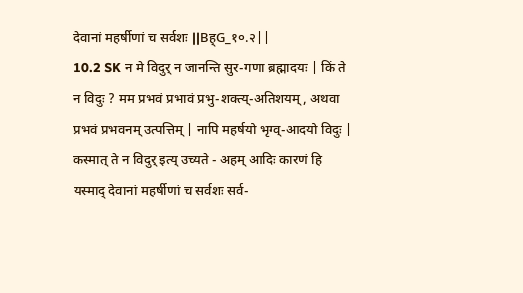देवानां महर्षीणां च सर्वशः ||Bह्G_१०.२||
10.2 SK न मे विदुर् न जानन्ति सुर-गणा ब्रह्मादयः | किं ते न विदुः ? मम प्रभवं प्रभावं प्रभु-शक्त्य्-अतिशयम्, अथवा प्रभवं प्रभवनम् उत्पत्तिम् | नापि महर्षयो भृग्व्-आदयो विदुः | कस्मात् ते न विदुर् इत्य् उच्यते - अहम् आदिः कारणं हि यस्माद् देवानां महर्षीणां च सर्वशः सर्व-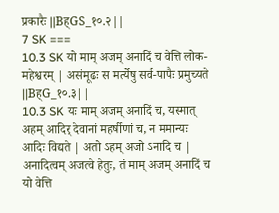प्रकारैः ||Bह्GS_१०.२||
7 SK ===
10.3 SK यो माम् अजम् अनादिं च वेत्ति लोक-महेश्वरम् | असंमूढः स मर्त्येषु सर्व-पापैः प्रमुच्यते ||Bह्G_१०.३||
10.3 SK यः माम् अजम् अनादिं च, यस्मात् अहम् आदिर् देवानां महर्षीणां च, न ममान्यः आदिः विद्यते | अतो ऽहम् अजो ऽनादि च | अनादित्वम् अजत्वे हेतुः, तं माम् अजम् अनादिं च यो वेत्ति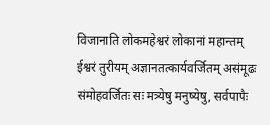विजानाति लोकमहेश्वरं लोकानां महान्तम् ईश्वरं तुरीयम् अज्ञानतत्कार्यवर्जितम् असंमूढः संमोहवर्जितः सः मत्र्येषु मनुष्येषु, सर्वपापैः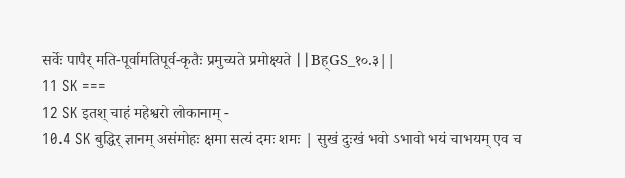सर्वेः पापैर् मति-पूर्वामतिपूर्व-कृतैः प्रमुच्यते प्रमोक्ष्यते ||Bह्GS_१०.३||
11 SK ===
12 SK इतश् चाहं महेश्वरो लोकानाम् -
10.4 SK बुद्धिर् ज्ञानम् असंमोहः क्षमा सत्यं दमः शमः | सुखं दुःखं भवो ऽभावो भयं चाभयम् एव च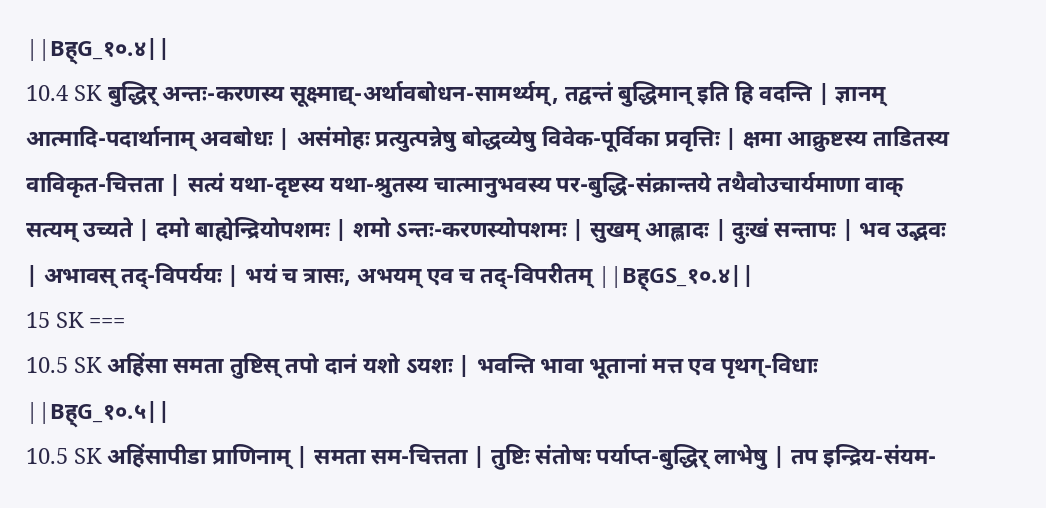||Bह्G_१०.४||
10.4 SK बुद्धिर् अन्तः-करणस्य सूक्ष्माद्य्-अर्थावबोधन-सामर्थ्यम्, तद्वन्तं बुद्धिमान् इति हि वदन्ति | ज्ञानम् आत्मादि-पदार्थानाम् अवबोधः | असंमोहः प्रत्युत्पन्नेषु बोद्धव्येषु विवेक-पूर्विका प्रवृत्तिः | क्षमा आक्रुष्टस्य ताडितस्य वाविकृत-चित्तता | सत्यं यथा-दृष्टस्य यथा-श्रुतस्य चात्मानुभवस्य पर-बुद्धि-संक्रान्तये तथैवोउचार्यमाणा वाक् सत्यम् उच्यते | दमो बाह्येन्द्रियोपशमः | शमो ऽन्तः-करणस्योपशमः | सुखम् आह्लादः | दुःखं सन्तापः | भव उद्भवः | अभावस् तद्-विपर्ययः | भयं च त्रासः, अभयम् एव च तद्-विपरीतम् ||Bह्GS_१०.४||
15 SK ===
10.5 SK अहिंसा समता तुष्टिस् तपो दानं यशो ऽयशः | भवन्ति भावा भूतानां मत्त एव पृथग्-विधाः ||Bह्G_१०.५||
10.5 SK अहिंसापीडा प्राणिनाम् | समता सम-चित्तता | तुष्टिः संतोषः पर्याप्त-बुद्धिर् लाभेषु | तप इन्द्रिय-संयम-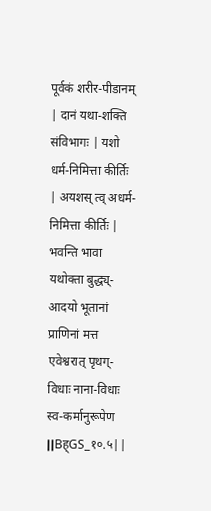पूर्वकं शरीर-पीडानम् | दानं यथा-शक्ति संविभागः | यशो धर्म-निमित्ता कीर्तिः | अयशस् त्व् अधर्म-निमित्ता कीर्तिः | भवन्ति भावा यथोक्ता बुद्ध्य्-आदयो भूतानां प्राणिनां मत्त एवेश्वरात् पृथग्-विधाः नाना-विधाः स्व-कर्मानुरूपेण ||Bह्GS_१०.५||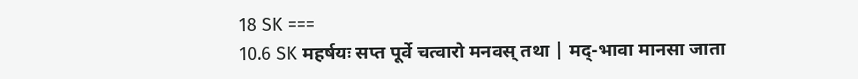18 SK ===
10.6 SK महर्षयः सप्त पूर्वे चत्वारो मनवस् तथा | मद्-भावा मानसा जाता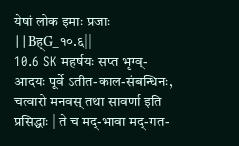येषां लोक इमाः प्रजाः ||Bह्G_१०.६||
10.6 SK महर्षयः सप्त भृग्व्-आदयः पूर्वे ऽतीत-काल-संबन्धिनः, चत्वारो मनवस् तथा सावर्णा इति प्रसिद्धाः | ते च मद्-भावा मद्-गत-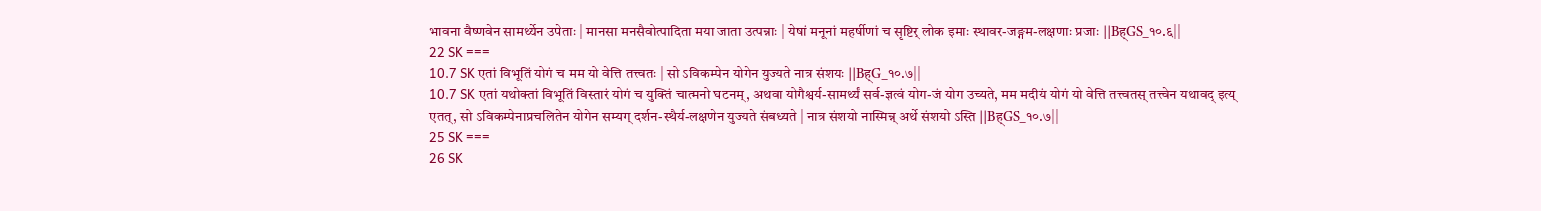भावना वैष्णवेन सामर्थ्येन उपेताः | मानसा मनसैवोत्पादिता मया जाता उत्पन्नाः | येषां मनूनां महर्षीणां च सृष्टिर् लोक इमाः स्थावर-जङ्गम-लक्षणाः प्रजाः ||Bह्GS_१०.६||
22 SK ===
10.7 SK एतां विभूतिं योगं च मम यो वेत्ति तत्त्वतः | सो ऽविकम्पेन योगेन युज्यते नात्र संशयः ||Bह्G_१०.७||
10.7 SK एतां यथोक्तां विभूतिं विस्तारं योगं च युक्तिं चात्मनो घटनम्, अथवा योगैश्वर्य-सामर्थ्यं सर्व-ज्ञत्वं योग-जं योग उच्यते, मम मदीयं योगं यो वेत्ति तत्त्वतस् तत्त्वेन यथावद् इत्य् एतत्, सो ऽविकम्पेनाप्रचलितेन योगेन सम्यग् दर्शन-स्थैर्य-लक्षणेन युज्यते संबध्यते | नात्र संशयो नास्मिन्न् अर्थे संशयो ऽस्ति ||Bह्GS_१०.७||
25 SK ===
26 SK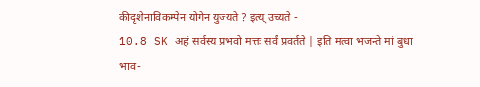कीदृशेनाविकम्पेन योगेन युज्यते ? इत्य् उच्यते -
10.8 SK अहं सर्वस्य प्रभवो मत्तः सर्वं प्रवर्तते | इति मत्वा भजन्ते मां बुधा भाव-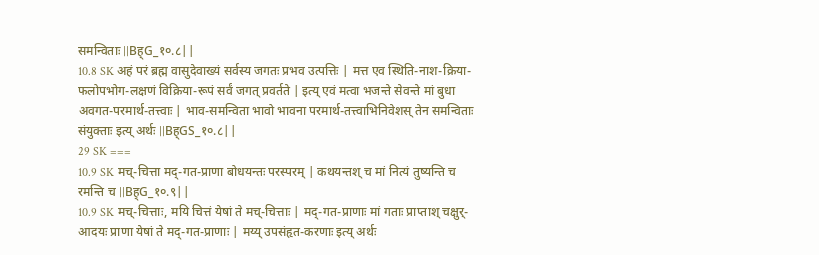समन्विताः ||Bह्G_१०.८||
10.8 SK अहं परं ब्रह्म वासुदेवाख्यं सर्वस्य जगतः प्रभव उत्पत्तिः | मत्त एव स्थिति-नाश-क्रिया-फलोपभोग-लक्षणं विक्रिया-रूपं सर्वं जगत् प्रवर्तते | इत्य् एवं मत्वा भजन्ते सेवन्ते मां बुधा अवगत-परमार्थ-तत्त्वाः | भाव-समन्विता भावो भावना परमार्थ-तत्त्वाभिनिवेशस् तेन समन्विताः संयुक्ताः इत्य् अर्थः ||Bह्GS_१०.८||
29 SK ===
10.9 SK मच्-चित्ता मद्-गत-प्राणा बोधयन्तः परस्परम् | कथयन्तश् च मां नित्यं तुष्यन्ति च रमन्ति च ||Bह्G_१०.९||
10.9 SK मच्-चित्ताः, मयि चित्तं येषां ते मच्-चित्ताः | मद्-गत-प्राणाः मां गताः प्राप्ताश् चक्षुर्-आदयः प्राणा येषां ते मद्-गत-प्राणाः | मय्य् उपसंहृत-करणाः इत्य् अर्थः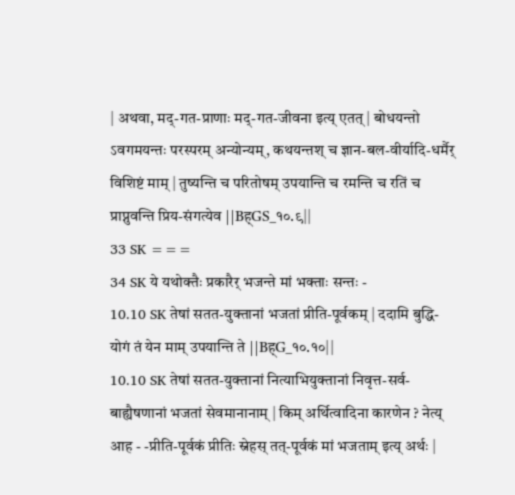| अथवा, मद्-गत-प्राणाः मद्-गत-जीवना इत्य् एतत् | बोधयन्तो ऽवगमयन्तः परस्परम् अन्योन्यम्, कथयन्तश् च ज्ञान-बल-वीर्यादि-धर्मैर् विशिष्टं माम् | तुष्यन्ति च परितोषम् उपयान्ति च रमन्ति च रतिं च प्राप्नुवन्ति प्रिय-संगत्येव ||Bह्GS_१०.९||
33 SK ===
34 SK ये यथोक्तैः प्रकारैर् भजन्ते मां भक्ताः सन्तः -
10.10 SK तेषां सतत-युक्तानां भजतां प्रीति-पूर्वकम् | ददामि बुद्धि-योगं तं येन माम् उपयान्ति ते ||Bह्G_१०.१०||
10.10 SK तेषां सतत-युक्तानां नित्याभियुक्तानां निवृत्त-सर्व-बाह्यैषणानां भजतां सेवमानानाम् | किम् अर्थित्वादिना कारणेन ? नेत्य् आह - -प्रीति-पूर्वकं प्रीतिः स्नेहस् तत्-पूर्वकं मां भजताम् इत्य् अर्थः |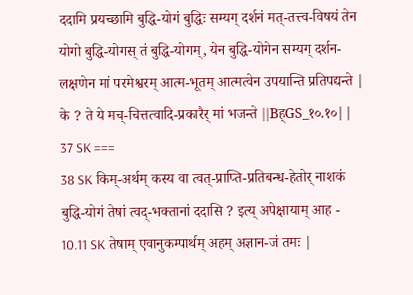ददामि प्रयच्छामि बुद्धि-योगं बुद्धिः सम्यग् दर्शनं मत्-तत्त्व-विषयं तेन योगो बुद्धि-योगस् तं बुद्धि-योगम्, येन बुद्धि-योगेन सम्यग् दर्शन-लक्षणेन मां परमेश्वरम् आत्म-भूतम् आत्मत्वेन उपयान्ति प्रतिपद्यन्ते | के ? ते ये मच्-चित्तत्वादि-प्रकारैर् मां भजन्ते ||Bह्GS_१०.१०||
37 SK ===
38 SK किम्-अर्थम् कस्य वा त्वत्-प्राप्ति-प्रतिबन्ध-हेतोर् नाशकं बुद्धि-योगं तेषां त्वद्-भक्तानां ददासि ? इत्य् अपेक्षायाम् आह -
10.11 SK तेषाम् एवानुकम्पार्थम् अहम् अज्ञान-जं तमः |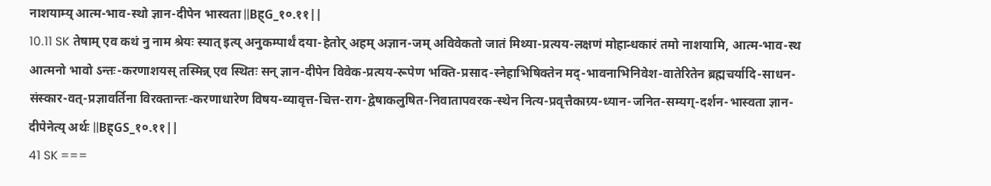नाशयाम्य् आत्म-भाव-स्थो ज्ञान-दीपेन भास्वता ||Bह्G_१०.११||
10.11 SK तेषाम् एव कथं नु नाम श्रेयः स्यात् इत्य् अनुकम्पार्थं दया-हेतोर् अहम् अज्ञान-जम् अविवेकतो जातं मिथ्या-प्रत्यय-लक्षणं मोहान्धकारं तमो नाशयामि, आत्म-भाव-स्थ आत्मनो भावो ऽन्तः-करणाशयस् तस्मिन्न् एव स्थितः सन् ज्ञान-दीपेन विवेक-प्रत्यय-रूपेण भक्ति-प्रसाद-स्नेहाभिषिक्तेन मद्-भावनाभिनिवेश-वातेरितेन ब्रह्मचर्यादि-साधन-संस्कार-वत्-प्रज्ञावर्तिना विरक्तान्तः-करणाधारेण विषय-व्यावृत्त-चित्त-राग-द्वेषाकलुषित-निवातापवरक-स्थेन नित्य-प्रवृत्तैकाग्र्य-ध्यान-जनित-सम्यग्-दर्शन-भास्वता ज्ञान-दीपेनेत्य् अर्थः ||Bह्GS_१०.११||
41 SK ===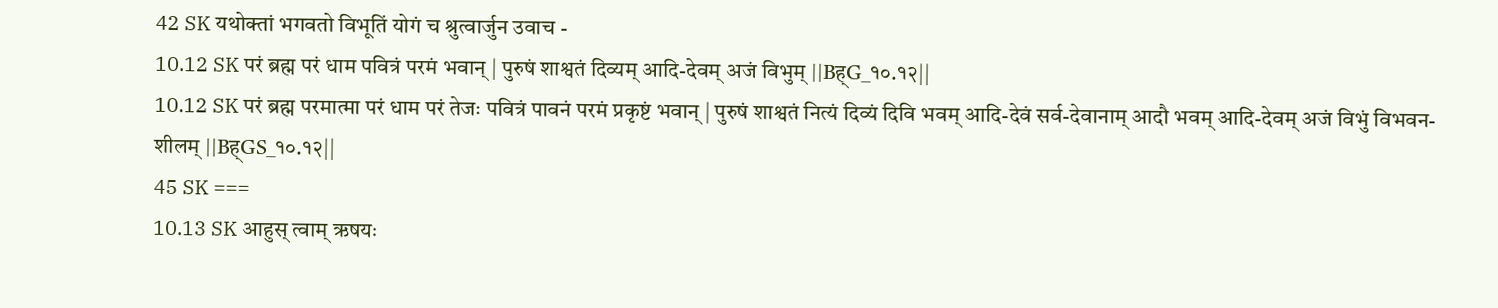42 SK यथोक्तां भगवतो विभूतिं योगं च श्रुत्वार्जुन उवाच -
10.12 SK परं ब्रह्म परं धाम पवित्रं परमं भवान् | पुरुषं शाश्वतं दिव्यम् आदि-देवम् अजं विभुम् ||Bह्G_१०.१२||
10.12 SK परं ब्रह्म परमात्मा परं धाम परं तेजः पवित्रं पावनं परमं प्रकृष्टं भवान् | पुरुषं शाश्वतं नित्यं दिव्यं दिवि भवम् आदि-देवं सर्व-देवानाम् आदौ भवम् आदि-देवम् अजं विभुं विभवन-शीलम् ||Bह्GS_१०.१२||
45 SK ===
10.13 SK आहुस् त्वाम् ऋषयः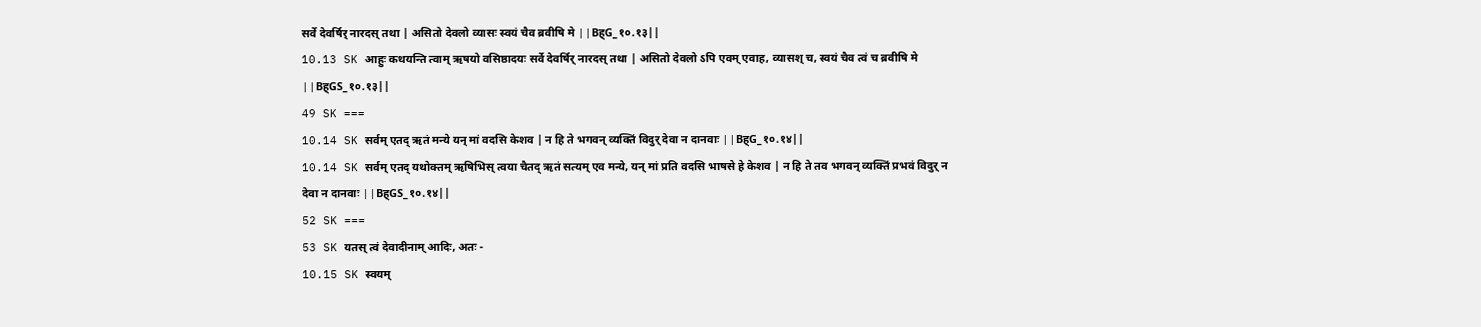सर्वे देवर्षिर् नारदस् तथा | असितो देवलो व्यासः स्वयं चैव ब्रवीषि मे ||Bह्G_१०.१३||
10.13 SK आहुः कथयन्ति त्वाम् ऋषयो वसिष्ठादयः सर्वे देवर्षिर् नारदस् तथा | असितो देवलो ऽपि एवम् एवाह, व्यासश् च, स्वयं चैव त्वं च ब्रवीषि मे ||Bह्GS_१०.१३||
49 SK ===
10.14 SK सर्वम् एतद् ऋतं मन्ये यन् मां वदसि केशव | न हि ते भगवन् व्यक्तिं विदुर् देवा न दानवाः ||Bह्G_१०.१४||
10.14 SK सर्वम् एतद् यथोक्तम् ऋषिभिस् त्वया चैतद् ऋतं सत्यम् एव मन्ये, यन् मां प्रति वदसि भाषसे हे केशव | न हि ते तव भगवन् व्यक्तिं प्रभवं विदुर् न देवा न दानवाः ||Bह्GS_१०.१४||
52 SK ===
53 SK यतस् त्वं देवादीनाम् आदिः, अतः -
10.15 SK स्वयम्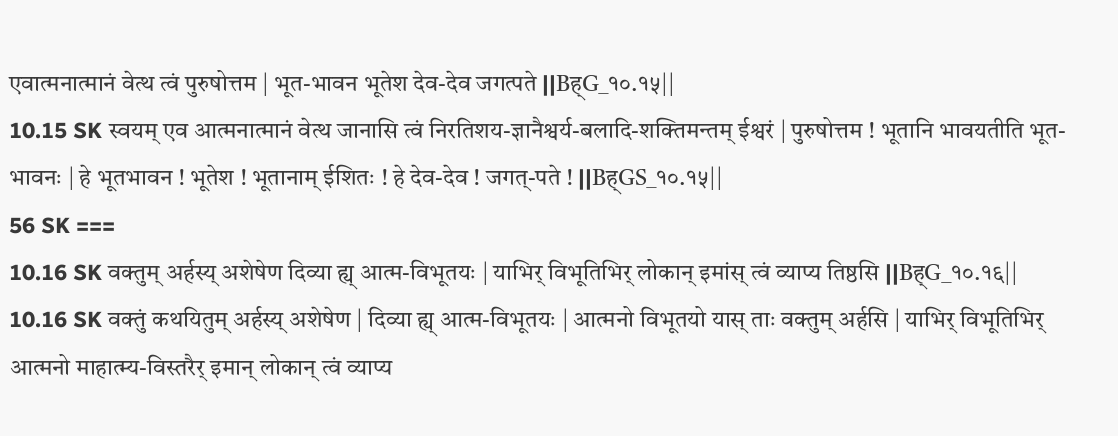एवात्मनात्मानं वेत्थ त्वं पुरुषोत्तम | भूत-भावन भूतेश देव-देव जगत्पते ||Bह्G_१०.१५||
10.15 SK स्वयम् एव आत्मनात्मानं वेत्थ जानासि त्वं निरतिशय-ज्ञानैश्वर्य-बलादि-शक्तिमन्तम् ईश्वरं | पुरुषोत्तम ! भूतानि भावयतीति भूत-भावनः | हे भूतभावन ! भूतेश ! भूतानाम् ईशितः ! हे देव-देव ! जगत्-पते ! ||Bह्GS_१०.१५||
56 SK ===
10.16 SK वक्तुम् अर्हस्य् अशेषेण दिव्या ह्य् आत्म-विभूतयः | याभिर् विभूतिभिर् लोकान् इमांस् त्वं व्याप्य तिष्ठसि ||Bह्G_१०.१६||
10.16 SK वक्तुं कथयितुम् अर्हस्य् अशेषेण | दिव्या ह्य् आत्म-विभूतयः | आत्मनो विभूतयो यास् ताः वक्तुम् अर्हसि | याभिर् विभूतिभिर् आत्मनो माहात्म्य-विस्तरैर् इमान् लोकान् त्वं व्याप्य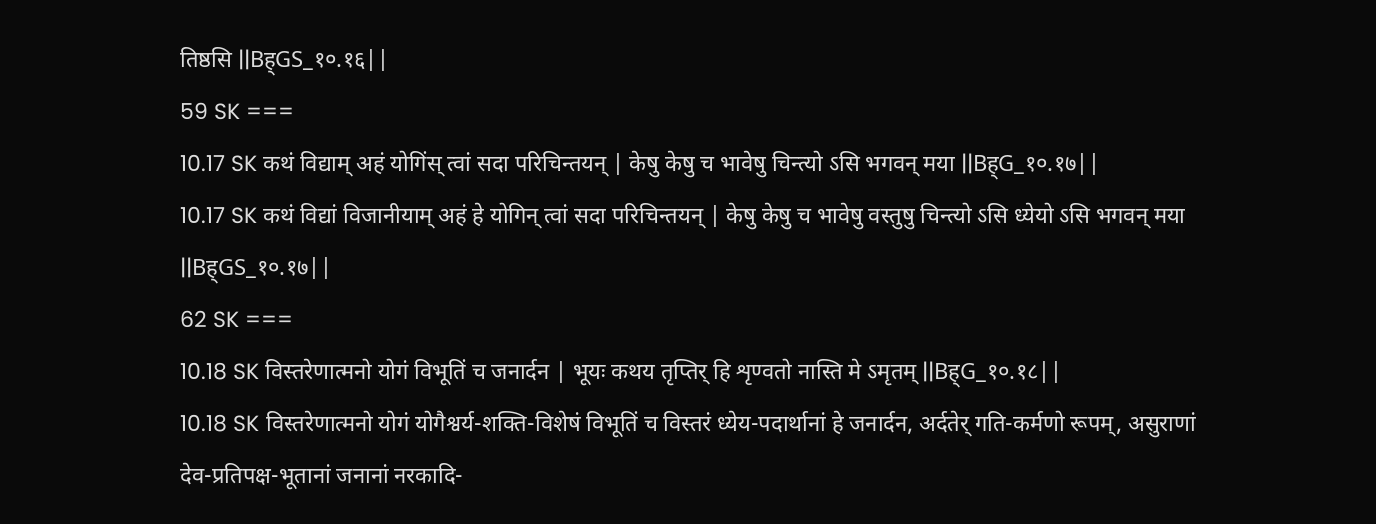तिष्ठसि ||Bह्GS_१०.१६||
59 SK ===
10.17 SK कथं विद्याम् अहं योगिंस् त्वां सदा परिचिन्तयन् | केषु केषु च भावेषु चिन्त्यो ऽसि भगवन् मया ||Bह्G_१०.१७||
10.17 SK कथं विद्यां विजानीयाम् अहं हे योगिन् त्वां सदा परिचिन्तयन् | केषु केषु च भावेषु वस्तुषु चिन्त्यो ऽसि ध्येयो ऽसि भगवन् मया ||Bह्GS_१०.१७||
62 SK ===
10.18 SK विस्तरेणात्मनो योगं विभूतिं च जनार्दन | भूयः कथय तृप्तिर् हि शृण्वतो नास्ति मे ऽमृतम् ||Bह्G_१०.१८||
10.18 SK विस्तरेणात्मनो योगं योगैश्वर्य-शक्ति-विशेषं विभूतिं च विस्तरं ध्येय-पदार्थानां हे जनार्दन, अर्दतेर् गति-कर्मणो रूपम्, असुराणां देव-प्रतिपक्ष-भूतानां जनानां नरकादि-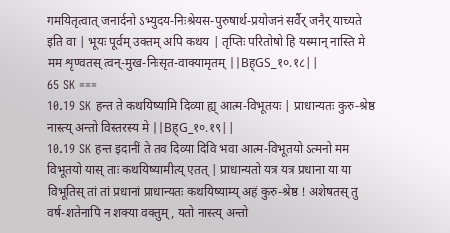गमयितृत्वात् जनार्दनो ऽभ्युदय-निःश्रेयस-पुरुषार्थ-प्रयोजनं सर्वैर् जनैर् याच्यते इति वा | भूयः पूर्वम् उक्तम् अपि कथय | तृप्तिः परितोषो हि यस्मान् नास्ति मे मम शृण्वतस् त्वन्-मुख-निःसृत-वाक्यामृतम् ||Bह्GS_१०.१८||
65 SK ===
10.19 SK हन्त ते कथयिष्यामि दिव्या ह्य् आत्म-विभूतयः | प्राधान्यतः कुरु-श्रेष्ठ नास्त्य् अन्तो विस्तरस्य मे ||Bह्G_१०.१९||
10.19 SK हन्त इदानीं ते तव दिव्या दिवि भवा आत्म-विभूतयो ऽत्मनो मम विभूतयो यास् ताः कथयिष्यामीत्य् एतत् | प्राधान्यतो यत्र यत्र प्रधाना या या विभूतिस् तां तां प्रधानां प्राधान्यतः कथयिष्याम्य् अहं कुरु-श्रेष्ठ ! अशेषतस् तु वर्ष-शतेनापि न शक्या वक्तुम्, यतो नास्त्य् अन्तो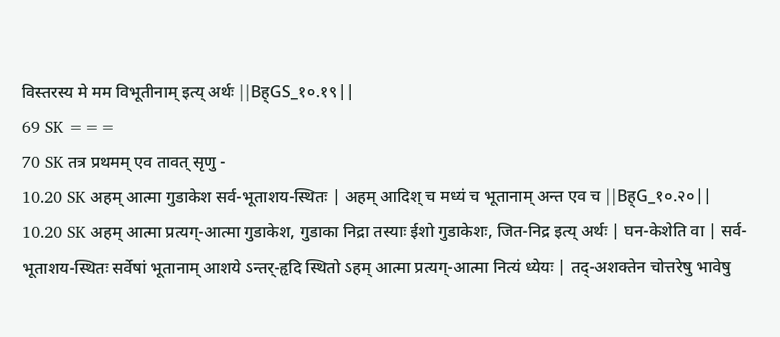विस्तरस्य मे मम विभूतीनाम् इत्य् अर्थः ||Bह्GS_१०.१९||
69 SK ===
70 SK तत्र प्रथमम् एव तावत् सृणु -
10.20 SK अहम् आत्मा गुडाकेश सर्व-भूताशय-स्थितः | अहम् आदिश् च मध्यं च भूतानाम् अन्त एव च ||Bह्G_१०.२०||
10.20 SK अहम् आत्मा प्रत्यग्-आत्मा गुडाकेश, गुडाका निद्रा तस्याः ईशो गुडाकेशः, जित-निद्र इत्य् अर्थः | घन-केशेति वा | सर्व-भूताशय-स्थितः सर्वेषां भूतानाम् आशये ऽन्तर्-हृदि स्थितो ऽहम् आत्मा प्रत्यग्-आत्मा नित्यं ध्येयः | तद्-अशक्तेन चोत्तरेषु भावेषु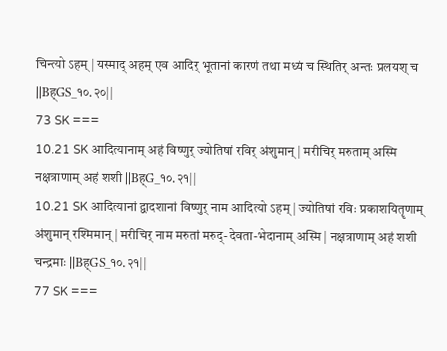चिन्त्यो ऽहम् | यस्माद् अहम् एव आदिर् भूतानां कारणं तथा मध्यं च स्थितिर् अन्तः प्रलयश् च ||Bह्GS_१०.२०||
73 SK ===
10.21 SK आदित्यानाम् अहं विष्णुर् ज्योतिषां रविर् अंशुमान् | मरीचिर् मरुताम् अस्मि नक्षत्राणाम् अहं शशी ||Bह्G_१०.२१||
10.21 SK आदित्यानां द्वादशानां विष्णुर् नाम आदित्यो ऽहम् | ज्योतिषां रविः प्रकाशयितॄणाम् अंशुमान् रश्मिमान् | मरीचिर् नाम मरुतां मरुद्-देवता-भेदानाम् अस्मि | नक्षत्राणाम् अहं शशी चन्द्रमाः ||Bह्GS_१०.२१||
77 SK ===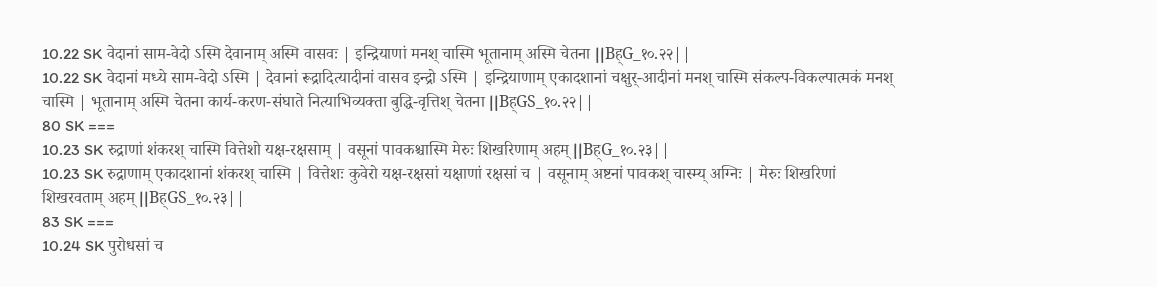10.22 SK वेदानां साम-वेदो ऽस्मि देवानाम् अस्मि वासवः | इन्द्रियाणां मनश् चास्मि भूतानाम् अस्मि चेतना ||Bह्G_१०.२२||
10.22 SK वेदानां मध्ये साम-वेदो ऽस्मि | देवानां रूद्रादित्यादीनां वासव इन्द्रो ऽस्मि | इन्द्रियाणाम् एकादशानां चक्षुर्-आदीनां मनश् चास्मि संकल्प-विकल्पात्मकं मनश् चास्मि | भूतानाम् अस्मि चेतना कार्य-करण-संघाते नित्याभिव्यक्ता बुद्धि-वृत्तिश् चेतना ||Bह्GS_१०.२२||
80 SK ===
10.23 SK रुद्राणां शंकरश् चास्मि वित्तेशो यक्ष-रक्षसाम् | वसूनां पावकश्चास्मि मेरुः शिखरिणाम् अहम् ||Bह्G_१०.२३||
10.23 SK रुद्राणाम् एकादशानां शंकरश् चास्मि | वित्तेशः कुवेरो यक्ष-रक्षसां यक्षाणां रक्षसां च | वसूनाम् अष्टनां पावकश् चास्म्य् अग्निः | मेरुः शिखरिणां शिखरवताम् अहम् ||Bह्GS_१०.२३||
83 SK ===
10.24 SK पुरोधसां च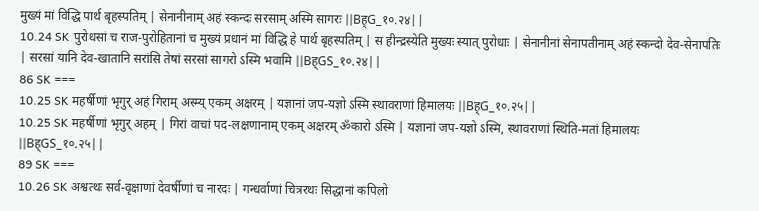मुख्यं मां विद्धि पार्थ बृहस्पतिम् | सेनानीनाम् अहं स्कन्दः सरसाम् अस्मि सागरः ||Bह्G_१०.२४||
10.24 SK पुरोधसां च राज-पुरोहितानां च मुख्यं प्रधानं मां विद्धि हे पार्थ बृहस्पतिम् | स हीन्द्रस्येति मुख्यः स्यात् पुरोधाः | सेनानीनां सेनापतीनाम् अहं स्कन्दो देव-सेनापतिः | सरसां यानि देव-खातानि सरांसि तेषां सरसां सागरो ऽस्मि भवामि ||Bह्GS_१०.२४||
86 SK ===
10.25 SK महर्षीणां भृगुर् अहं गिराम् अस्म्य् एकम् अक्षरम् | यज्ञानां जप-यज्ञो ऽस्मि स्थावराणां हिमालयः ||Bह्G_१०.२५||
10.25 SK महर्षीणां भृगुर् अहम् | गिरां वाचां पद-लक्षणानाम् एकम् अक्षरम् ॐकारो ऽस्मि | यज्ञानां जप-यज्ञो ऽस्मि, स्थावराणां स्थिति-मतां हिमालयः ||Bह्GS_१०.२५||
89 SK ===
10.26 SK अश्वत्थः सर्व-वृक्षाणां देवर्षीणां च नारदः | गन्धर्वाणां चित्ररथः सिद्धानां कपिलो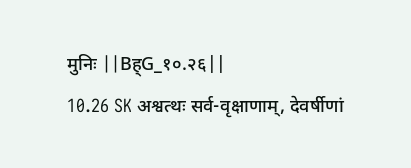मुनिः ||Bह्G_१०.२६||
10.26 SK अश्वत्थः सर्व-वृक्षाणाम्, देवर्षीणां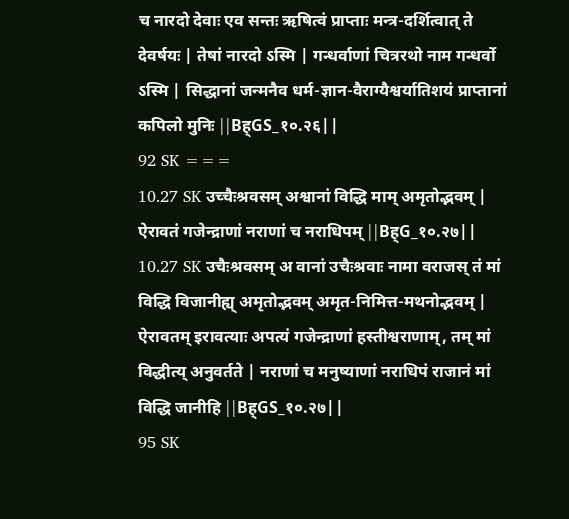च नारदो देवाः एव सन्तः ऋषित्वं प्राप्ताः मन्त्र-दर्शित्वात् ते देवर्षयः | तेषां नारदो ऽस्मि | गन्धर्वाणां चित्ररथो नाम गन्धर्वो ऽस्मि | सिद्धानां जन्मनैव धर्म-ज्ञान-वैराग्यैश्वर्यातिशयं प्राप्तानां कपिलो मुनिः ||Bह्GS_१०.२६||
92 SK ===
10.27 SK उच्चैःश्रवसम् अश्वानां विद्धि माम् अमृतोद्भवम् | ऐरावतं गजेन्द्राणां नराणां च नराधिपम् ||Bह्G_१०.२७||
10.27 SK उचैःश्रवसम् अ वानां उचैःश्रवाः नामा वराजस् तं मां विद्धि विजानीह्य् अमृतोद्भवम् अमृत-निमित्त-मथनोद्भवम् | ऐरावतम् इरावत्याः अपत्यं गजेन्द्राणां हस्तीश्वराणाम्, तम् मां विद्धीत्य् अनुवर्तते | नराणां च मनुष्याणां नराधिपं राजानं मां विद्धि जानीहि ||Bह्GS_१०.२७||
95 SK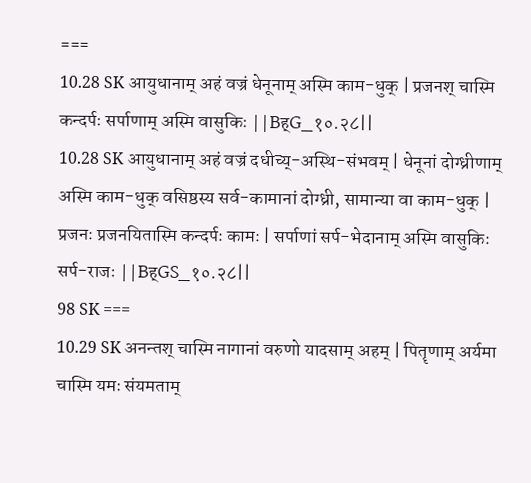===
10.28 SK आयुधानाम् अहं वज्रं धेनूनाम् अस्मि काम-धुक् | प्रजनश् चास्मि कन्दर्पः सर्पाणाम् अस्मि वासुकिः ||Bह्G_१०.२८||
10.28 SK आयुधानाम् अहं वज्रं दधीच्य्-अस्थि-संभवम् | धेनूनां दोग्ध्रीणाम् अस्मि काम-धुक् वसिष्ठस्य सर्व-कामानां दोग्ध्री, सामान्या वा काम-धुक् | प्रजनः प्रजनयितास्मि कन्दर्पः कामः | सर्पाणां सर्प-भेदानाम् अस्मि वासुकिः सर्प-राजः ||Bह्GS_१०.२८||
98 SK ===
10.29 SK अनन्तश् चास्मि नागानां वरुणो यादसाम् अहम् | पितॄणाम् अर्यमा चास्मि यमः संयमताम्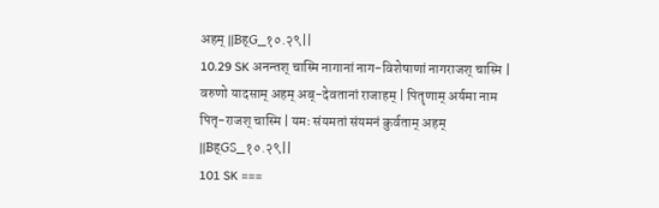अहम् ||Bह्G_१०.२९||
10.29 SK अनन्तश् चास्मि नागानां नाग-विशेषाणां नागराजश् चास्मि | वरुणो यादसाम् अहम् अब्-देवतानां राजाहम् | पितॄणाम् अर्यमा नाम पितृ-राजश् चास्मि | यमः संयमतां संयमनं कुर्वताम् अहम् ||Bह्GS_१०.२९||
101 SK ===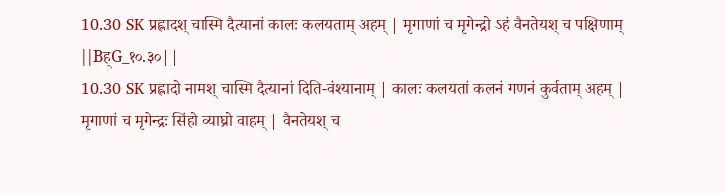10.30 SK प्रह्लादश् चास्मि दैत्यानां कालः कलयताम् अहम् | मृगाणां च मृगेन्द्रो ऽहं वैनतेयश् च पक्षिणाम् ||Bह्G_१०.३०||
10.30 SK प्रह्लादो नामश् चास्मि दैत्यानां दिति-वंश्यानाम् | कालः कलयतां कलनं गणनं कुर्वताम् अहम् | मृगाणां च मृगेन्द्रः सिंहो व्याघ्रो वाहम् | वैनतेयश् च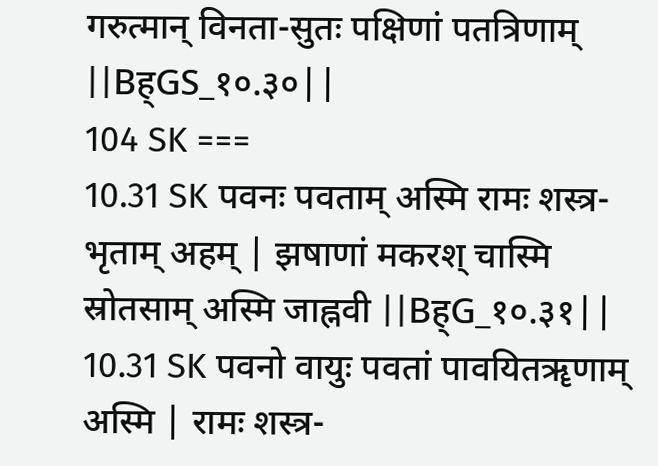गरुत्मान् विनता-सुतः पक्षिणां पतत्रिणाम् ||Bह्GS_१०.३०||
104 SK ===
10.31 SK पवनः पवताम् अस्मि रामः शस्त्र-भृताम् अहम् | झषाणां मकरश् चास्मि स्रोतसाम् अस्मि जाह्नवी ||Bह्G_१०.३१||
10.31 SK पवनो वायुः पवतां पावयितॠणाम् अस्मि | रामः शस्त्र-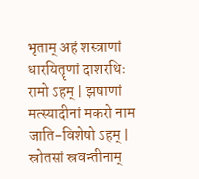भृताम् अहं शस्त्राणां धारयितॄणां दाशरथिः रामो ऽहम् | झषाणां मत्स्यादीनां मकरो नाम जाति-विशेषो ऽहम् | स्रोतसां स्रवन्तीनाम्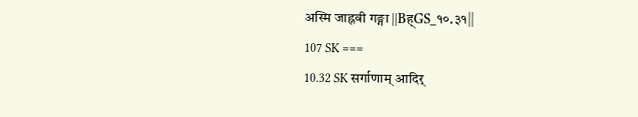अस्मि जाह्नवी गङ्गा ||Bह्GS_१०.३१||
107 SK ===
10.32 SK सर्गाणाम् आदिर्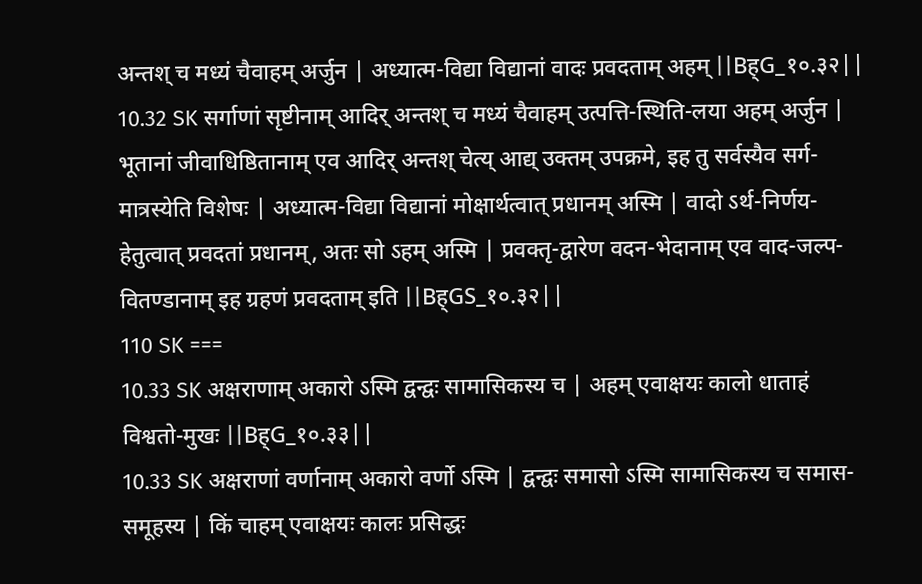अन्तश् च मध्यं चैवाहम् अर्जुन | अध्यात्म-विद्या विद्यानां वादः प्रवदताम् अहम् ||Bह्G_१०.३२||
10.32 SK सर्गाणां सृष्टीनाम् आदिर् अन्तश् च मध्यं चैवाहम् उत्पत्ति-स्थिति-लया अहम् अर्जुन | भूतानां जीवाधिष्ठितानाम् एव आदिर् अन्तश् चेत्य् आद्य् उक्तम् उपक्रमे, इह तु सर्वस्यैव सर्ग-मात्रस्येति विशेषः | अध्यात्म-विद्या विद्यानां मोक्षार्थत्वात् प्रधानम् अस्मि | वादो ऽर्थ-निर्णय-हेतुत्वात् प्रवदतां प्रधानम्, अतः सो ऽहम् अस्मि | प्रवक्तृ-द्वारेण वदन-भेदानाम् एव वाद-जल्प-वितण्डानाम् इह ग्रहणं प्रवदताम् इति ||Bह्GS_१०.३२||
110 SK ===
10.33 SK अक्षराणाम् अकारो ऽस्मि द्वन्द्वः सामासिकस्य च | अहम् एवाक्षयः कालो धाताहं विश्वतो-मुखः ||Bह्G_१०.३३||
10.33 SK अक्षराणां वर्णानाम् अकारो वर्णो ऽस्मि | द्वन्द्वः समासो ऽस्मि सामासिकस्य च समास-समूहस्य | किं चाहम् एवाक्षयः कालः प्रसिद्धः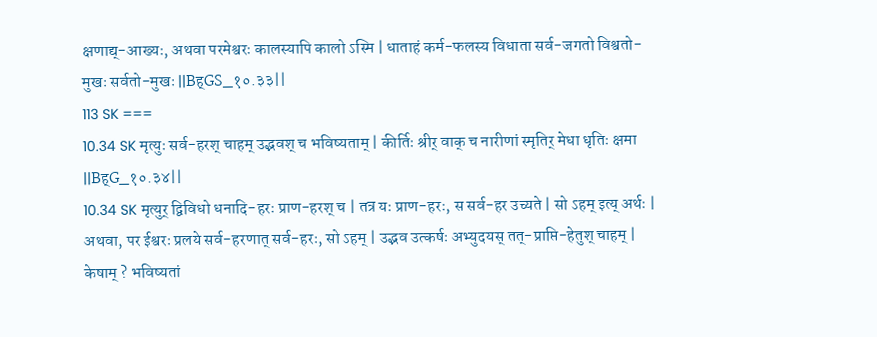क्षणाद्य्-आख्यः, अथवा परमेश्वरः कालस्यापि कालो ऽस्मि | धाताहं कर्म-फलस्य विधाता सर्व-जगतो विश्वतो-मुखः सर्वतो-मुखः ||Bह्GS_१०.३३||
113 SK ===
10.34 SK मृत्युः सर्व-हरश् चाहम् उद्भवश् च भविष्यताम् | कीर्तिः श्रीर् वाक् च नारीणां स्मृतिर् मेधा धृतिः क्षमा ||Bह्G_१०.३४||
10.34 SK मृत्युर् द्विविधो धनादि-हरः प्राण-हरश् च | तत्र यः प्राण-हरः, स सर्व-हर उच्यते | सो ऽहम् इत्य् अर्थः | अथवा, पर ईश्वरः प्रलये सर्व-हरणात् सर्व-हरः, सो ऽहम् | उद्भव उत्कर्षः अभ्युदयस् तत्-प्राप्ति-हेतुश् चाहम् | केषाम् ? भविष्यतां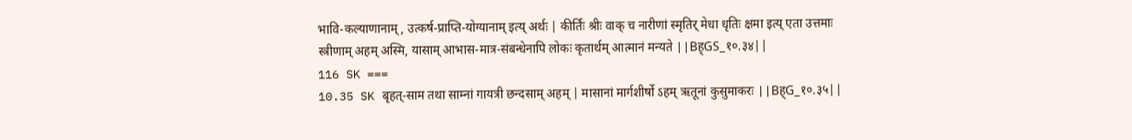भावि-कल्याणानाम्, उत्कर्ष-प्राप्ति-योग्यानाम् इत्य् अर्थः | कीर्तिः श्रीः वाक् च नारीणां स्मृतिर् मेधा धृतिः क्षमा इत्य् एता उत्तमाः स्त्रीणाम् अहम् अस्मि, यासाम् आभास-मात्र-संबन्धेनापि लोकः कृतार्थम् आत्मानं मन्यते ||Bह्GS_१०.३४||
116 SK ===
10.35 SK बृहत्-साम तथा साम्नां गायत्री छन्दसाम् अहम् | मासानां मार्गशीर्षो ऽहम् ऋतूनां कुसुमाकरः ||Bह्G_१०.३५||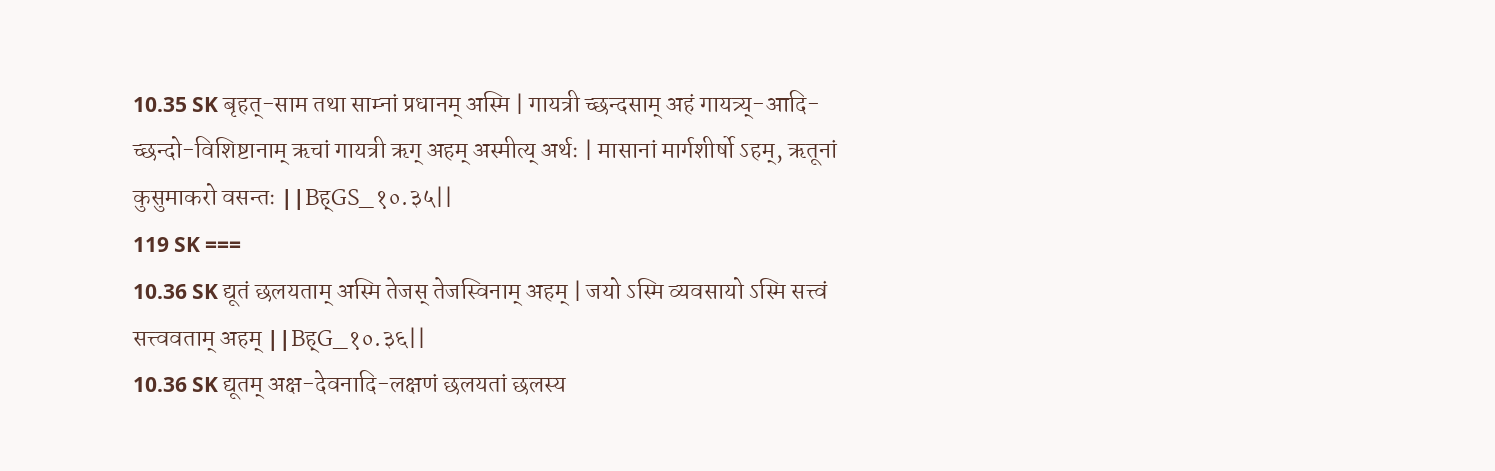10.35 SK बृहत्-साम तथा साम्नां प्रधानम् अस्मि | गायत्री च्छन्दसाम् अहं गायत्र्य्-आदि-च्छन्दो-विशिष्टानाम् ऋचां गायत्री ऋग् अहम् अस्मीत्य् अर्थः | मासानां मार्गशीर्षो ऽहम्, ऋतूनां कुसुमाकरो वसन्तः ||Bह्GS_१०.३५||
119 SK ===
10.36 SK द्यूतं छलयताम् अस्मि तेजस् तेजस्विनाम् अहम् | जयो ऽस्मि व्यवसायो ऽस्मि सत्त्वं सत्त्ववताम् अहम् ||Bह्G_१०.३६||
10.36 SK द्यूतम् अक्ष-देवनादि-लक्षणं छलयतां छलस्य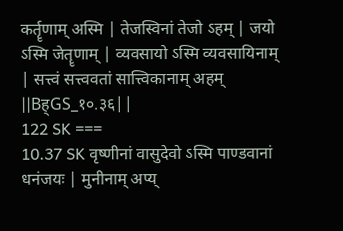कर्तॄणाम् अस्मि | तेजस्विनां तेजो ऽहम् | जयो ऽस्मि जेतॄणाम् | व्यवसायो ऽस्मि व्यवसायिनाम् | सत्त्वं सत्त्ववतां सात्त्विकानाम् अहम् ||Bह्GS_१०.३६||
122 SK ===
10.37 SK वृष्णीनां वासुदेवो ऽस्मि पाण्डवानां धनंजयः | मुनीनाम् अप्य्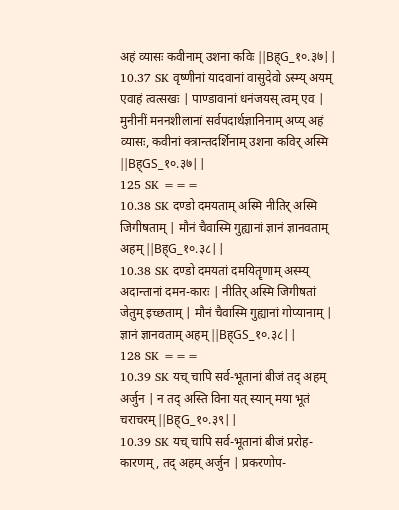अहं व्यासः कवीनाम् उशना कविः ||Bह्G_१०.३७||
10.37 SK वृष्णीनां यादवानां वासुदेवो ऽस्म्य् अयम् एवाहं त्वत्सखः | पाण्डावानां धनंजयस् त्वम् एव | मुनीनीं मननशीलानां सर्वपदार्थज्ञानिनाम् अप्य् अहं व्यासः, कवीनां क्त्रान्तदर्शिनाम् उशना कविर् अस्मि ||Bह्GS_१०.३७||
125 SK ===
10.38 SK दण्डो दमयताम् अस्मि नीतिर् अस्मि जिगीषताम् | मौनं चैवास्मि गुह्यानां ज्ञानं ज्ञानवताम् अहम् ||Bह्G_१०.३८||
10.38 SK दण्डो दमयतां दमयितॄणाम् अस्म्य् अदान्तानां दमन-कारः | नीतिर् अस्मि जिगीषतां जेतुम् इच्छताम् | मौनं चैवास्मि गुह्यानां गोप्यानाम् | ज्ञानं ज्ञानवताम् अहम् ||Bह्GS_१०.३८||
128 SK ===
10.39 SK यच् चापि सर्व-भूतानां बीजं तद् अहम् अर्जुन | न तद् अस्ति विना यत् स्यान् मया भूतं चराचरम् ||Bह्G_१०.३९||
10.39 SK यच् चापि सर्व-भूतानां बीजं प्ररोह-कारणम्, तद् अहम् अर्जुन | प्रकरणोप-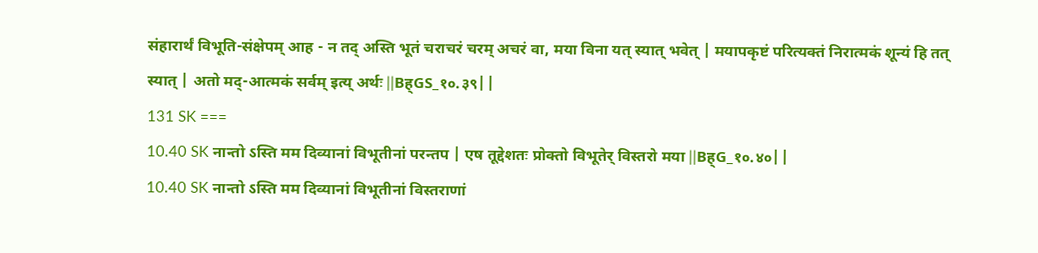संहारार्थं विभूति-संक्षेपम् आह - न तद् अस्ति भूतं चराचरं चरम् अचरं वा, मया विना यत् स्यात् भवेत् | मयापकृष्टं परित्यक्तं निरात्मकं शून्यं हि तत् स्यात् | अतो मद्-आत्मकं सर्वम् इत्य् अर्थः ||Bह्GS_१०.३९||
131 SK ===
10.40 SK नान्तो ऽस्ति मम दिव्यानां विभूतीनां परन्तप | एष तूद्देशतः प्रोक्तो विभूतेर् विस्तरो मया ||Bह्G_१०.४०||
10.40 SK नान्तो ऽस्ति मम दिव्यानां विभूतीनां विस्तराणां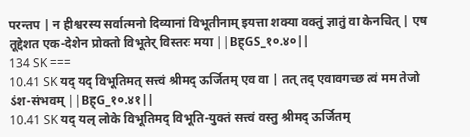परन्तप | न हीश्वरस्य सर्वात्मनो दिव्यानां विभूतीनाम् इयत्ता शक्या वक्तुं ज्ञातुं वा केनचित् | एष तूद्देशत एक-देशेन प्रोक्तो विभूतेर् विस्तरः मया ||Bह्GS_१०.४०||
134 SK ===
10.41 SK यद् यद् विभूतिमत् सत्त्वं श्रीमद् ऊर्जितम् एव वा | तत् तद् एवावगच्छ त्वं मम तेजो ऽंश-संभवम् ||Bह्G_१०.४१||
10.41 SK यद् यल् लोके विभूतिमद् विभूति-युक्तं सत्त्वं वस्तु श्रीमद् ऊर्जितम्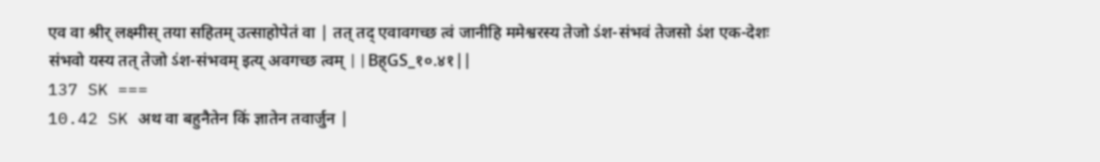एव वा श्रीर् लक्ष्मीस् तया सहितम् उत्साहोपेतं वा | तत् तद् एवावगच्छ त्वं जानीहि ममेश्वरस्य तेजो ऽंश-संभवं तेजसो ऽंश एक-देशः संभवो यस्य तत् तेजो ऽंश-संभवम् इत्य् अवगच्छ त्वम् ||Bह्GS_१०.४१||
137 SK ===
10.42 SK अथ वा बहुनैतेन किं ज्ञातेन तवार्जुन |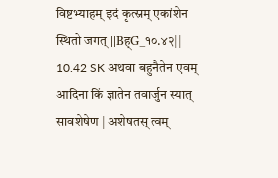विष्टभ्याहम् इदं कृत्स्नम् एकांशेन स्थितो जगत् ||Bह्G_१०.४२||
10.42 SK अथवा बहुनैतेन एवम् आदिना किं ज्ञातेन तवार्जुन स्यात् सावशेषेण | अशेषतस् त्वम्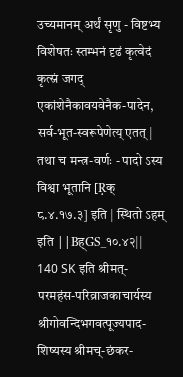उच्यमानम् अर्थं सृणु - विष्टभ्य विशेषतः स्तम्भनं दृढं कृत्वेदं कृत्स्नं जगद् एकांशेनैकावयवेनैक-पादेन, सर्व-भूत-स्वरूपेणेत्य् एतत् | तथा च मन्त्र-वर्णः - पादो ऽस्य विश्वा भूतानि [Ṛक् ८.४.१७.३] इति | स्थितो ऽहम् इति ||Bह्GS_१०.४२||
140 SK इति श्रीमत्-परमहंस-परिव्राजकाचार्यस्य श्रीगोवन्दिभगवत्पूज्यपाद- शिष्यस्य श्रीमच्-छंकर-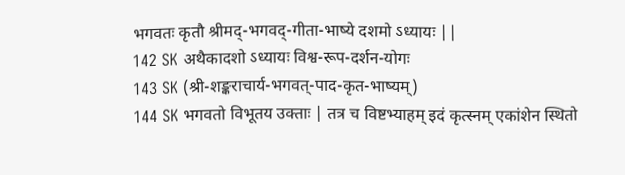भगवतः कृतौ श्रीमद्-भगवद्-गीता-भाष्ये दशमो ऽध्यायः ||
142 SK अथैकादशो ऽध्यायः विश्व-रूप-दर्शन-योगः
143 SK (श्री-शङ्कराचार्य-भगवत्-पाद-कृत-भाष्यम्)
144 SK भगवतो विभूतय उक्ताः | तत्र च विष्टभ्याहम् इदं कृत्स्नम् एकांशेन स्थितो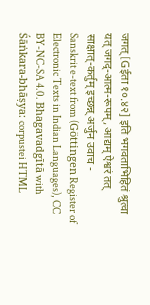जगत् [Gईता १०.४२] इति भगवताभिहितं श्रुत्वा यत् जगद्-आत्म-रूपम्, आद्यम् ऐश्वरं तत् साक्षात्-कर्तुम् इच्छन्न् अर्जुन उवाच -
Sanskrit e-text from (Göttingen Register of Electronic Texts in Indian Languages), CC BY-NC-SA 4.0. Bhagavadgītā with Śāṅkara-bhāṣya: corpustei HTML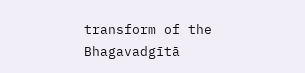transform of the Bhagavadgītā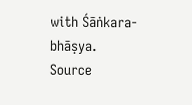with Śāṅkara-bhāṣya.
Source